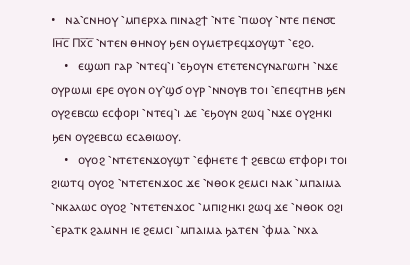•   ⲛⲁ⳿ⲥⲛⲏⲟⲩ ⳿ⲙⲡⲉⲣⲭⲁ ⲡⲓⲛⲁϩϯ ⳿ⲛⲧⲉ ⳿ⲡⲱⲟⲩ ⳿ⲛⲧⲉ ⲡⲉⲛ⳪ Ⲓⲏ̅ⲥ̅ Ⲡⲭ̅ⲥ̅ ⳿ⲛⲧⲉⲛ ⲑⲏⲛⲟⲩ ϧⲉⲛ ⲟⲩⲙⲉⲧⲣⲉϥϫⲟⲩϣⲧ ⳿ⲉϩⲟ.
    •   ⲉϣⲱⲡ ⲅⲁⲣ ⳿ⲛⲧⲉϥ⳿ⲓ ⳿ⲉϧⲟⲩⲛ ⲉⲧⲉⲧⲉⲛⲥⲩⲛⲁⲅⲱⲅⲏ ⳿ⲛϫⲉ ⲟⲩⲣⲱⲙⲓ ⲉⲣⲉ ⲟⲩⲟⲛ ⲟⲩ⳿ϣϭ ⲟⲩⲣ ⳿ⲛⲛⲟⲩⲃ ⲧⲟⲓ ⳿ⲉⲡⲉϥⲧⲏⲃ ϧⲉⲛ ⲟⲩϩⲉⲃⲥⲱ ⲉⲥⲫⲟⲣⲓ ⳿ⲛⲧⲉϥ⳿ⲓ ⲇⲉ ⳿ⲉϧⲟⲩⲛ ϩⲱϥ ⳿ⲛϫⲉ ⲟⲩϩⲏⲕⲓ ϧⲉⲛ ⲟⲩϩⲉⲃⲥⲱ ⲉⲥⲁⲑⲓⲱⲟⲩ.
    •   ⲟⲩⲟϩ ⳿ⲛⲧⲉⲧⲉⲛϫⲟⲩϣⲧ ⳿ⲉⲫⲏⲉⲧⲉ ϯ ϩⲉⲃⲥⲱ ⲉⲧⲫⲟⲣⲓ ⲧⲟⲓ ϩⲓⲱⲧϥ ⲟⲩⲟϩ ⳿ⲛⲧⲉⲧⲉⲛϫⲟⲥ ϫⲉ ⳿ⲛⲑⲟⲕ ϩⲉⲙⲥⲓ ⲛⲁⲕ ⳿ⲙⲡⲁⲓⲙⲁ ⳿ⲛⲕⲁⲗⲱⲥ ⲟⲩⲟϩ ⳿ⲛⲧⲉⲧⲉⲛϫⲟⲥ ⳿ⲙⲡⲓϩⲏⲕⲓ ϩⲱϥ ϫⲉ ⳿ⲛⲑⲟⲕ ⲟϩⲓ ⳿ⲉⲣⲁⲧⲕ ϩⲁⲙⲛⲏ ⲓⲉ ϩⲉⲙⲥⲓ ⳿ⲙⲡⲁⲓⲙⲁ ϧⲁⲧⲉⲛ ⳿ⲫⲙⲁ ⳿ⲛⲭⲁ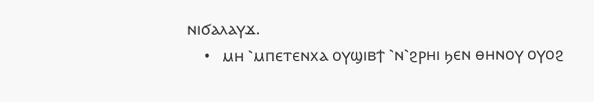ⲛⲓϭⲁⲗⲁⲩϫ.
    •   ⲙⲏ ⳿ⲙⲡⲉⲧⲉⲛⲭⲁ ⲟⲩϣⲓⲃϯ ⳿ⲛ⳿ϩⲣⲏⲓ ϧⲉⲛ ⲑⲏⲛⲟⲩ ⲟⲩⲟϩ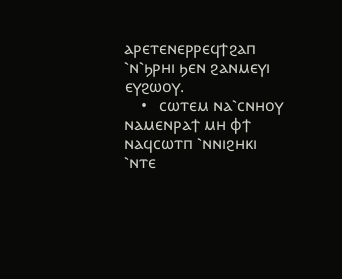ⲁⲣⲉⲧⲉⲛⲉⲣⲣⲉϥϯϩⲁⲡ ⳿ⲛ⳿ϧⲣⲏⲓ ϧⲉⲛ ϩⲁⲛⲙⲉⲩⲓ ⲉⲩϩⲱⲟⲩ.
    •   ⲥⲱⲧⲉⲙ ⲛⲁ⳿ⲥⲛⲏⲟⲩ ⲛⲁⲙⲉⲛⲣⲁϯ ⲙⲏ ⲫϯ ⲛⲁϥⲥⲱⲧⲡ ⳿ⲛⲛⲓϩⲏⲕⲓ ⳿ⲛⲧⲉ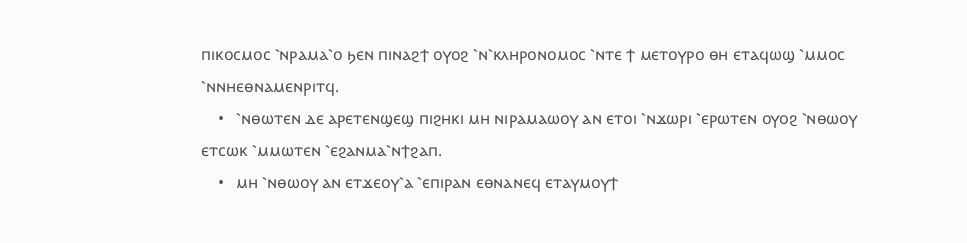ⲡⲓⲕⲟⲥⲙⲟⲥ ⳿ⲛⲣⲁⲙⲁ⳿ⲟ ϧⲉⲛ ⲡⲓⲛⲁϩϯ ⲟⲩⲟϩ ⳿ⲛ⳿ⲕⲗⲏⲣⲟⲛⲟⲙⲟⲥ ⳿ⲛⲧⲉ ϯ ⲙⲉⲧⲟⲩⲣⲟ ⲑⲏ ⲉⲧⲁϥⲱϣ ⳿ⲙⲙⲟⲥ ⳿ⲛⲛⲏⲉⲑⲛⲁⲙⲉⲛⲣⲓⲧϥ.
    •   ⳿ⲛⲑⲱⲧⲉⲛ ⲇⲉ ⲁⲣⲉⲧⲉⲛϣⲉϣ ⲡⲓϩⲏⲕⲓ ⲙⲏ ⲛⲓⲣⲁⲙⲁⲱⲟⲩ ⲁⲛ ⲉⲧⲟⲓ ⳿ⲛϫⲱⲣⲓ ⳿ⲉⲣⲱⲧⲉⲛ ⲟⲩⲟϩ ⳿ⲛⲑⲱⲟⲩ ⲉⲧⲥⲱⲕ ⳿ⲙⲙⲱⲧⲉⲛ ⳿ⲉϩⲁⲛⲙⲁ⳿ⲛϯϩⲁⲡ.
    •   ⲙⲏ ⳿ⲛⲑⲱⲟⲩ ⲁⲛ ⲉⲧϫⲉⲟⲩ⳿ⲁ ⳿ⲉⲡⲓⲣⲁⲛ ⲉⲑⲛⲁⲛⲉϥ ⲉⲧⲁⲩⲙⲟⲩϯ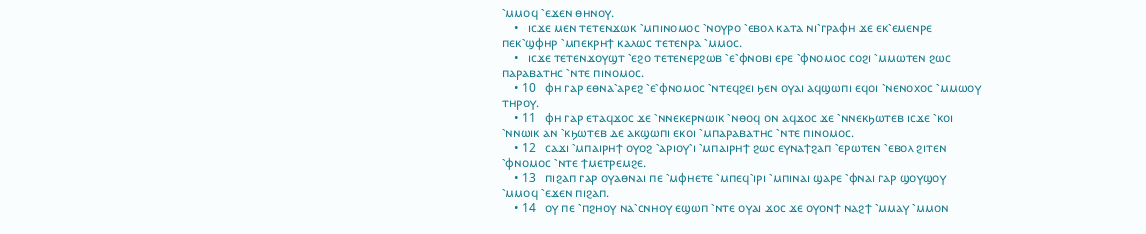⳿ⲙⲙⲟϥ ⳿ⲉϫⲉⲛ ⲑⲏⲛⲟⲩ.
    •   ⲓⲥϫⲉ ⲙⲉⲛ ⲧⲉⲧⲉⲛϫⲱⲕ ⳿ⲙⲡⲓⲛⲟⲙⲟⲥ ⳿ⲛⲟⲩⲣⲟ ⳿ⲉⲃⲟⲗ ⲕⲁⲧⲁ ⲛⲓ⳿ⲅⲣⲁⲫⲏ ϫⲉ ⲉⲕ⳿ⲉⲙⲉⲛⲣⲉ ⲡⲉⲕ⳿ϣⲫⲏⲣ ⳿ⲙⲡⲉⲕⲣⲏϯ ⲕⲁⲗⲱⲥ ⲧⲉⲧⲉⲛⲣⲁ ⳿ⲙⲙⲟⲥ.
    •   ⲓⲥϫⲉ ⲧⲉⲧⲉⲛϫⲟⲩϣⲧ ⳿ⲉϩⲟ ⲧⲉⲧⲉⲛⲉⲣϩⲱⲃ ⳿ⲉ⳿ⲫⲛⲟⲃⲓ ⲉⲣⲉ ⳿ⲫⲛⲟⲙⲟⲥ ⲥⲟϩⲓ ⳿ⲙⲙⲱⲧⲉⲛ ϩⲱⲥ ⲡⲁⲣⲁⲃⲁⲧⲏⲥ ⳿ⲛⲧⲉ ⲡⲓⲛⲟⲙⲟⲥ.
    • 10   ⲫⲏ ⲅⲁⲣ ⲉⲑⲛⲁ⳿ⲁⲣⲉϩ ⳿ⲉ⳿ⲫⲛⲟⲙⲟⲥ ⳿ⲛⲧⲉϥϩⲉⲓ ϧⲉⲛ ⲟⲩⲁⲓ ⲁϥϣⲱⲡⲓ ⲉϥⲟⲓ ⳿ⲛⲉⲛⲟⲭⲟⲥ ⳿ⲙⲙⲱⲟⲩ ⲧⲏⲣⲟⲩ.
    • 11   ⲫⲏ ⲅⲁⲣ ⲉⲧⲁϥϫⲟⲥ ϫⲉ ⳿ⲛⲛⲉⲕⲉⲣⲛⲱⲓⲕ ⳿ⲛⲑⲟϥ ⲟⲛ ⲁϥϫⲟⲥ ϫⲉ ⳿ⲛⲛⲉⲕϧⲱⲧⲉⲃ ⲓⲥϫⲉ ⳿ⲕⲟⲓ ⳿ⲛⲛⲱⲓⲕ ⲁⲛ ⳿ⲕϧⲱⲧⲉⲃ ⲇⲉ ⲁⲕϣⲱⲡⲓ ⲉⲕⲟⲓ ⳿ⲙⲡⲁⲣⲁⲃⲁⲧⲏⲥ ⳿ⲛⲧⲉ ⲡⲓⲛⲟⲙⲟⲥ.
    • 12   ⲥⲁϫⲓ ⳿ⲙⲡⲁⲓⲣⲏϯ ⲟⲩⲟϩ ⳿ⲁⲣⲓⲟⲩ⳿ⲓ ⳿ⲙⲡⲁⲓⲣⲏϯ ϩⲱⲥ ⲉⲩⲛⲁϯϩⲁⲡ ⳿ⲉⲣⲱⲧⲉⲛ ⳿ⲉⲃⲟⲗ ϩⲓⲧⲉⲛ ⳿ⲫⲛⲟⲙⲟⲥ ⳿ⲛⲧⲉ ϯⲙⲉⲧⲣⲉⲙϩⲉ.
    • 13   ⲡⲓϩⲁⲡ ⲅⲁⲣ ⲟⲩⲁⲑⲛⲁⲓ ⲡⲉ ⳿ⲙⲫⲏⲉⲧⲉ ⳿ⲙⲡⲉϥ⳿ⲓⲣⲓ ⳿ⲙⲡⲓⲛⲁⲓ ϣⲁⲣⲉ ⳿ⲫⲛⲁⲓ ⲅⲁⲣ ϣⲟⲩϣⲟⲩ ⳿ⲙⲙⲟϥ ⳿ⲉϫⲉⲛ ⲡⲓϩⲁⲡ.
    • 14   ⲟⲩ ⲡⲉ ⳿ⲡϩⲏⲟⲩ ⲛⲁ⳿ⲥⲛⲏⲟⲩ ⲉϣⲱⲡ ⳿ⲛⲧⲉ ⲟⲩⲁⲓ ϫⲟⲥ ϫⲉ ⲟⲩⲟⲛϯ ⲛⲁϩϯ ⳿ⲙⲙⲁⲩ ⳿ⲙⲙⲟⲛ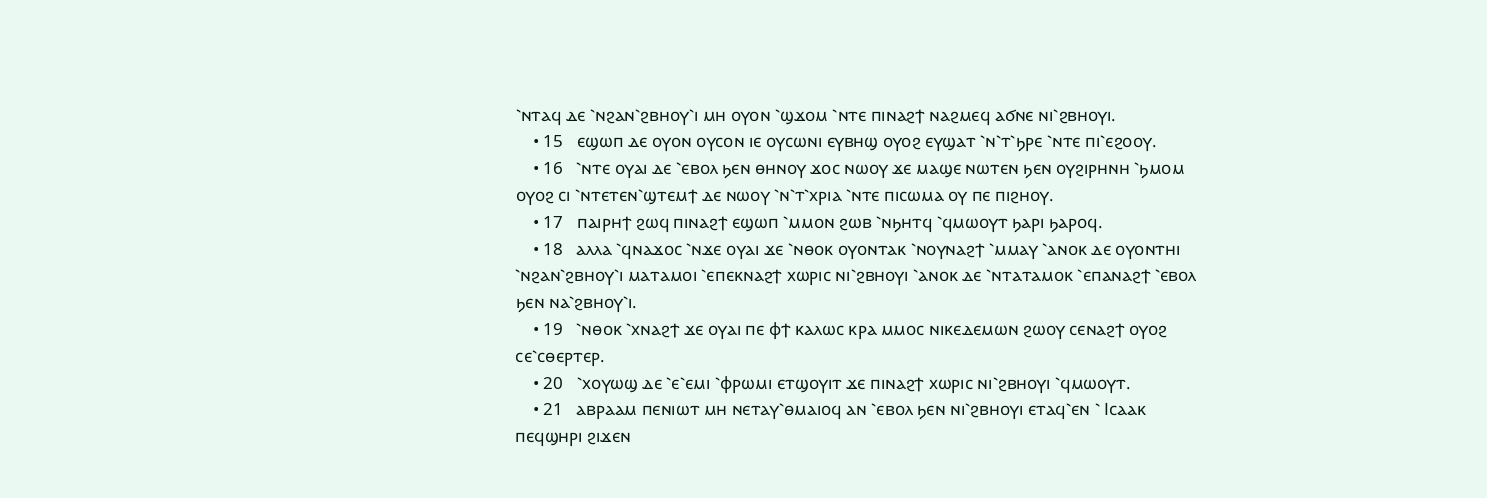⳿ⲛⲧⲁϥ ⲇⲉ ⳿ⲛϩⲁⲛ⳿ϩⲃⲏⲟⲩ⳿ⲓ ⲙⲏ ⲟⲩⲟⲛ ⳿ϣϫⲟⲙ ⳿ⲛⲧⲉ ⲡⲓⲛⲁϩϯ ⲛⲁϩⲙⲉϥ ⲁϭⲛⲉ ⲛⲓ⳿ϩⲃⲏⲟⲩⲓ.
    • 15   ⲉϣⲱⲡ ⲇⲉ ⲟⲩⲟⲛ ⲟⲩⲥⲟⲛ ⲓⲉ ⲟⲩⲥⲱⲛⲓ ⲉⲩⲃⲏϣ ⲟⲩⲟϩ ⲉⲩϣⲁⲧ ⳿ⲛ⳿ⲧ⳿ϧⲣⲉ ⳿ⲛⲧⲉ ⲡⲓ⳿ⲉϩⲟⲟⲩ.
    • 16   ⳿ⲛⲧⲉ ⲟⲩⲁⲓ ⲇⲉ ⳿ⲉⲃⲟⲗ ϧⲉⲛ ⲑⲏⲛⲟⲩ ϫⲟⲥ ⲛⲱⲟⲩ ϫⲉ ⲙⲁϣⲉ ⲛⲱⲧⲉⲛ ϧⲉⲛ ⲟⲩϩⲓⲣⲏⲛⲏ ⳿ϧⲙⲟⲙ ⲟⲩⲟϩ ⲥⲓ ⳿ⲛⲧⲉⲧⲉⲛ⳿ϣⲧⲉⲙϯ ⲇⲉ ⲛⲱⲟⲩ ⳿ⲛ⳿ⲧ⳿ⲭⲣⲓⲁ ⳿ⲛⲧⲉ ⲡⲓⲥⲱⲙⲁ ⲟⲩ ⲡⲉ ⲡⲓϩⲏⲟⲩ.
    • 17   ⲡⲁⲓⲣⲏϯ ϩⲱϥ ⲡⲓⲛⲁϩϯ ⲉϣⲱⲡ ⳿ⲙⲙⲟⲛ ϩⲱⲃ ⳿ⲛϧⲏⲧϥ ⳿ϥⲙⲱⲟⲩⲧ ϧⲁⲣⲓ ϧⲁⲣⲟϥ.
    • 18   ⲁⲗⲗⲁ ⳿ϥⲛⲁϫⲟⲥ ⳿ⲛϫⲉ ⲟⲩⲁⲓ ϫⲉ ⳿ⲛⲑⲟⲕ ⲟⲩⲟⲛⲧⲁⲕ ⳿ⲛⲟⲩⲛⲁϩϯ ⳿ⲙⲙⲁⲩ ⳿ⲁⲛⲟⲕ ⲇⲉ ⲟⲩⲟⲛⲧⲏⲓ ⳿ⲛϩⲁⲛ⳿ϩⲃⲏⲟⲩ⳿ⲓ ⲙⲁⲧⲁⲙⲟⲓ ⳿ⲉⲡⲉⲕⲛⲁϩϯ ⲭⲱⲣⲓⲥ ⲛⲓ⳿ϩⲃⲏⲟⲩⲓ ⳿ⲁⲛⲟⲕ ⲇⲉ ⳿ⲛⲧⲁⲧⲁⲙⲟⲕ ⳿ⲉⲡⲁⲛⲁϩϯ ⳿ⲉⲃⲟⲗ ϧⲉⲛ ⲛⲁ⳿ϩⲃⲏⲟⲩ⳿ⲓ.
    • 19   ⳿ⲛⲑⲟⲕ ⳿ⲭⲛⲁϩϯ ϫⲉ ⲟⲩⲁⲓ ⲡⲉ ⲫϯ ⲕⲁⲗⲱⲥ ⲕⲣⲁ ⲙⲙⲟⲥ ⲛⲓⲕⲉⲇⲉⲙⲱⲛ ϩⲱⲟⲩ ⲥⲉⲛⲁϩϯ ⲟⲩⲟϩ ⲥⲉ⳿ⲥⲑⲉⲣⲧⲉⲣ.
    • 20   ⳿ⲭⲟⲩⲱϣ ⲇⲉ ⳿ⲉ⳿ⲉⲙⲓ ⳿ⲫⲣⲱⲙⲓ ⲉⲧϣⲟⲩⲓⲧ ϫⲉ ⲡⲓⲛⲁϩϯ ⲭⲱⲣⲓⲥ ⲛⲓ⳿ϩⲃⲏⲟⲩⲓ ⳿ϥⲙⲱⲟⲩⲧ.
    • 21   ⲁⲃⲣⲁⲁⲙ ⲡⲉⲛⲓⲱⲧ ⲙⲏ ⲛⲉⲧⲁⲩ⳿ⲑⲙⲁⲓⲟϥ ⲁⲛ ⳿ⲉⲃⲟⲗ ϧⲉⲛ ⲛⲓ⳿ϩⲃⲏⲟⲩⲓ ⲉⲧⲁϥ⳿ⲉⲛ ⳿ Ⲓⲥⲁⲁⲕ ⲡⲉϥϣⲏⲣⲓ ϩⲓϫⲉⲛ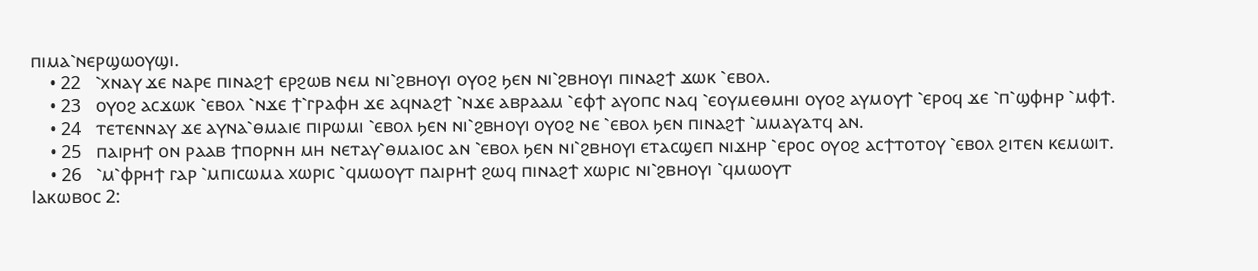ⲡⲓⲙⲁ⳿ⲛⲉⲣϣⲱⲟⲩϣⲓ.
    • 22   ⳿ⲭⲛⲁⲩ ϫⲉ ⲛⲁⲣⲉ ⲡⲓⲛⲁϩϯ ⲉⲣϩⲱⲃ ⲛⲉⲙ ⲛⲓ⳿ϩⲃⲏⲟⲩⲓ ⲟⲩⲟϩ ϧⲉⲛ ⲛⲓ⳿ϩⲃⲏⲟⲩⲓ ⲡⲓⲛⲁϩϯ ϫⲱⲕ ⳿ⲉⲃⲟⲗ.
    • 23   ⲟⲩⲟϩ ⲁⲥϫⲱⲕ ⳿ⲉⲃⲟⲗ ⳿ⲛϫⲉ ϯ⳿ⲅⲣⲁⲫⲏ ϫⲉ ⲁϥⲛⲁϩϯ ⳿ⲛϫⲉ ⲁⲃⲣⲁⲁⲙ ⳿ⲉⲫϯ ⲁⲩⲟⲡⲥ ⲛⲁϥ ⳿ⲉⲟⲩⲙⲉⲑⲙⲏⲓ ⲟⲩⲟϩ ⲁⲩⲙⲟⲩϯ ⳿ⲉⲣⲟϥ ϫⲉ ⳿ⲡ⳿ϣⲫⲏⲣ ⳿ⲙⲫϯ.
    • 24   ⲧⲉⲧⲉⲛⲛⲁⲩ ϫⲉ ⲁⲩⲛⲁ⳿ⲑⲙⲁⲓⲉ ⲡⲓⲣⲱⲙⲓ ⳿ⲉⲃⲟⲗ ϧⲉⲛ ⲛⲓ⳿ϩⲃⲏⲟⲩⲓ ⲟⲩⲟϩ ⲛⲉ ⳿ⲉⲃⲟⲗ ϧⲉⲛ ⲡⲓⲛⲁϩϯ ⳿ⲙⲙⲁⲩⲁⲧϥ ⲁⲛ.
    • 25   ⲡⲁⲓⲣⲏϯ ⲟⲛ ⲣⲁⲁⲃ ϯⲡⲟⲣⲛⲏ ⲙⲏ ⲛⲉⲧⲁⲩ⳿ⲑⲙⲁⲓⲟⲥ ⲁⲛ ⳿ⲉⲃⲟⲗ ϧⲉⲛ ⲛⲓ⳿ϩⲃⲏⲟⲩⲓ ⲉⲧⲁⲥϣⲉⲡ ⲛⲓϫⲏⲣ ⳿ⲉⲣⲟⲥ ⲟⲩⲟϩ ⲁⲥϯⲧⲟⲧⲟⲩ ⳿ⲉⲃⲟⲗ ϩⲓⲧⲉⲛ ⲕⲉⲙⲱⲓⲧ.
    • 26   ⳿ⲙ⳿ⲫⲣⲏϯ ⲅⲁⲣ ⳿ⲙⲡⲓⲥⲱⲙⲁ ⲭⲱⲣⲓⲥ ⳿ϥⲙⲱⲟⲩⲧ ⲡⲁⲓⲣⲏϯ ϩⲱϥ ⲡⲓⲛⲁϩϯ ⲭⲱⲣⲓⲥ ⲛⲓ⳿ϩⲃⲏⲟⲩⲓ ⳿ϥⲙⲱⲟⲩⲧ
Ⲓⲁⲕⲱⲃⲟⲥ 2: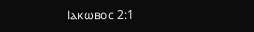Ⲓⲁⲕⲱⲃⲟⲥ 2:1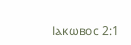Ⲓⲁⲕⲱⲃⲟⲥ 2:1